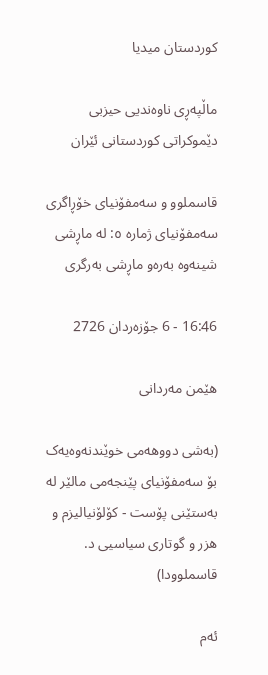کوردستان میدیا

ماڵپەڕی ناوەندیی حیزبی دێموکراتی کوردستانی ئێران

قاسملوو و سەمفۆنیای خۆڕاگری سەمفۆنیای ژمارە ٥: لە ماڕشی شینەوە بەرەو ماڕشی بەرگری

16:46 - 6 جۆزەردان 2726

هێمن مەردانی

(بەشی دووهەمی خوێندنەوەیەک بۆ سەمفۆنیای پێنجەمی مالێر لە بەستێنی پۆست - کۆلۆنیالیزم و هزر و گوتاری سیاسیی د. قاسملوودا)

ئەم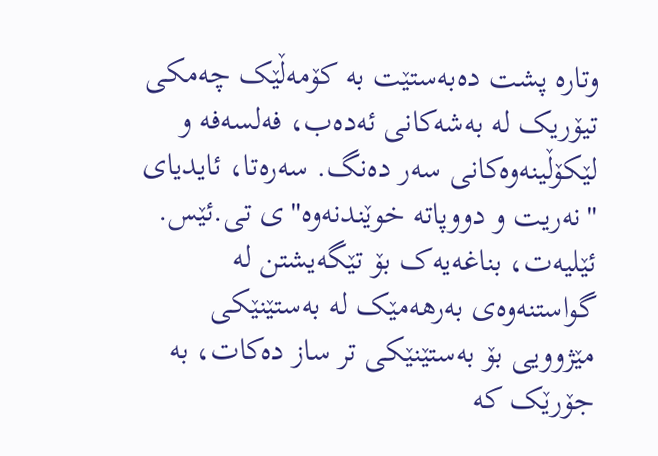وتارە پشت دەبەستێت بە کۆمەڵێک چەمکی تیۆریک لە بەشەکانی ئەدەب، فەلسەفە و لێکۆڵینەوەکانی سەر دەنگ. سەرەتا، ئایدیای "نەریت و دووپاتە خوێندنەوە"ی تی.ئێس. ئێلیەت، بناغەیەک بۆ تێگەیشتن لە گواستنەوەی بەرهەمێک لە بەستێنێکی مێژوویی بۆ بەستێنێکی تر ساز دەکات، بە جۆرێک کە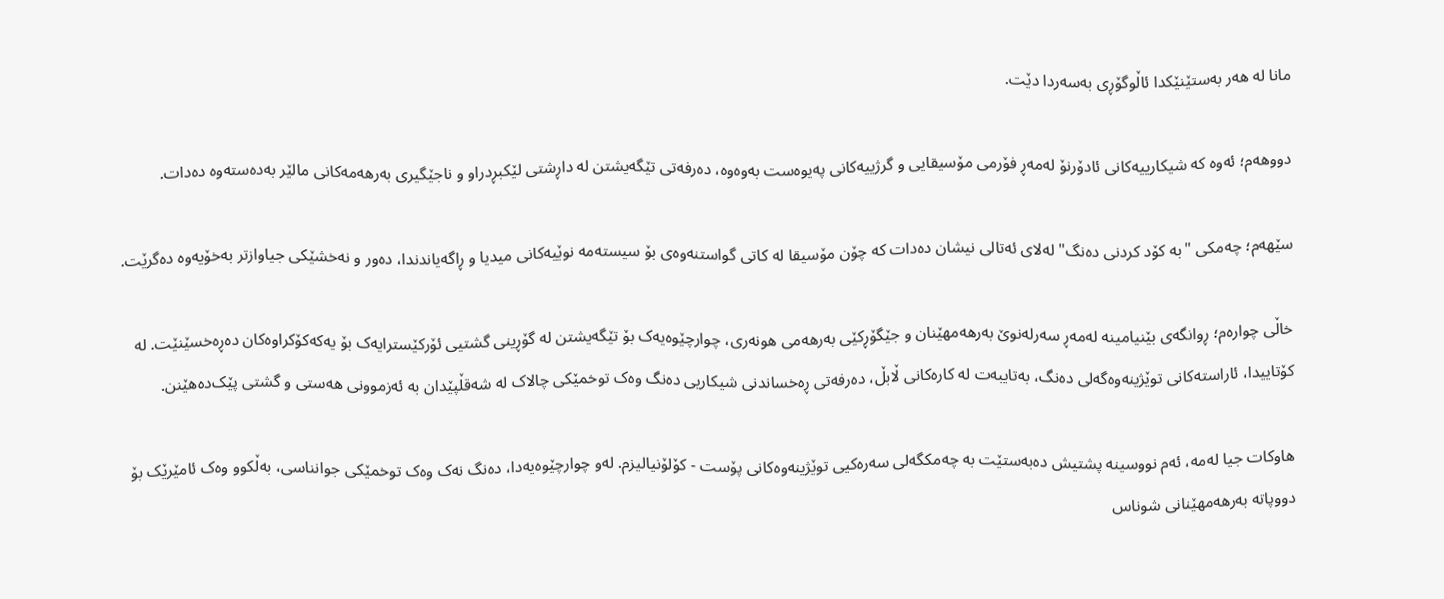مانا لە هەر بەستێنێکدا ئاڵوگۆڕی بەسەردا دێت.

دووهەم؛ ئەوە کە شیکارییەکانی ئادۆرنۆ لەمەڕ فۆرمی مۆسیقایی و گرژییەکانی پەیوەست بەوەوە، دەرفەتی تێگەیشتن لە داڕشتی لێکبڕدراو و ناجێگیری بەرهەمەکانی مالێر بەدەستەوە دەدات.

سێهەم؛ چەمکی "بە کۆد کردنی دەنگ" لەلای ئەتالی نیشان دەدات کە چۆن مۆسیقا لە کاتی گواستنەوەی بۆ سیستەمە نوێیەکانی میدیا و ڕاگەیاندندا، دەور و نەخشێکی جیاوازتر بەخۆیەوە دەگرێت.

خاڵی چوارەم؛ ڕوانگەی بێنیامینە لەمەڕ سەرلەنوێ بەرهەمهێنان و جێگۆڕکێی بەرهەمی هونەری، چوارچێوەیەک بۆ تێگەیشتن لە گۆڕینی گشتیی ئۆرکێسترایەک بۆ یەکەکۆکراوەکان دەڕەخسێنێت. لە کۆتاییدا، ئاراستەکانی توێژینەوەگەلی دەنگ، بەتایبەت لە کارەکانی ڵابڵ، دەرفەتی ڕەخساندنی شیکاریی دەنگ وەک توخمێکی چالاک لە شەقڵپێدان بە ئەزموونی هەستی و گشتی پێک‌دەهێنن.

هاوکات جیا لەمە، ئەم نووسینە پشتیش دەبەستێت بە چەمکگەلی سەرەکیی توێژینەوەکانی پۆست - کۆلۆنیالیزم. لەو چوارچێوەیەدا، دەنگ نەک وەک توخمێکی جوانناسی، بەڵکوو وەک ئامێرێک بۆ دووپاتە بەرهەمهێنانی شوناس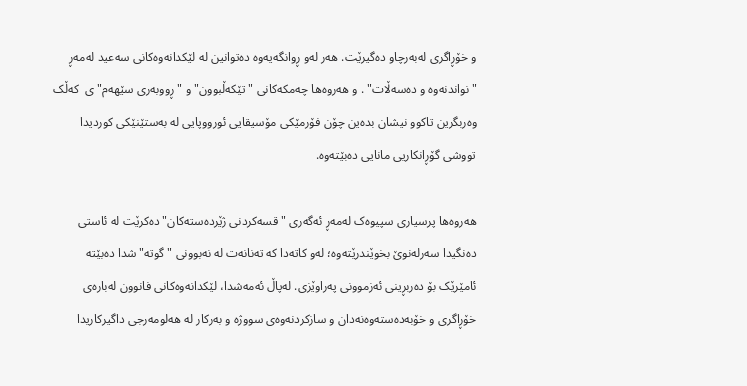و خۆڕاگری لەبەرچاو دەگیرێت. هەر لەو ڕوانگەیەوە دەتوانین لە لێکدانەوەکانی سەعید لەمەڕ "نواندنەوە و دەسەڵات" . و هەروەها چەمکەکانی "تێکەڵبوون" و "ڕووبەری سێهەم"ی  کەڵک‌ وەربگرین تاکوو نیشان بدەین چۆن فۆرمێکی مۆسیقایی ئورووپایی لە بەستێنێکی کوردیدا تووشی گۆڕانکاریی مانایی دەبێتەوە.

هەروەها پرسیاری سپیوەک لەمەڕ ئەگەری "قسەکردنی ژێردەستەکان" دەکرێت لە ئاستی دەنگیدا سەرلەنوێ بخوێندرێتەوە؛ لەو کاتەدا کە تەنانەت لە نەبوونی "گوتە"شدا دەبێتە ئامێرێک بۆ دەربڕینی ئەزموونی پەراوێزی. لەپاڵ ئەمەشدا، لێکدانەوەکانی فانوون لەبارەی خۆڕاگری و خۆبەدەستەوەنەدان و سازکردنەوەی سووژە و بەرکار لە هەلومەرجی داگیرکاریدا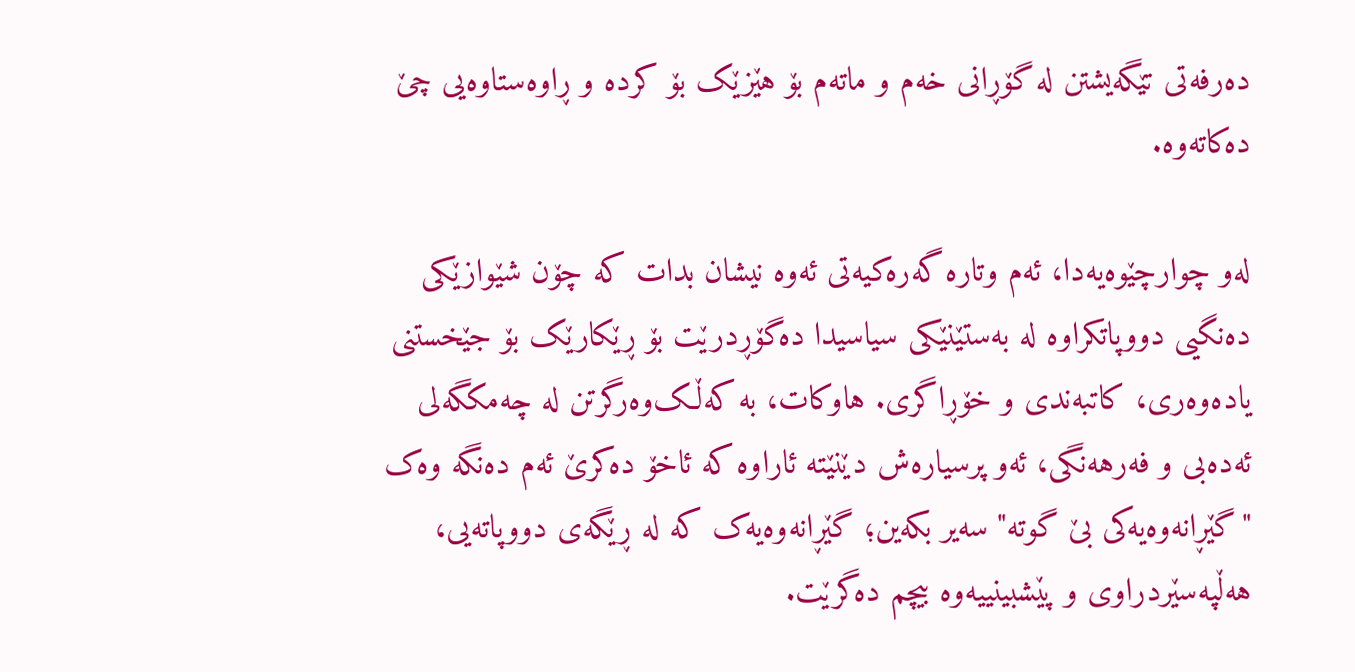دەرفەتی تێگەیشتن لە گۆڕانی خەم و ماتەم بۆ هێزێک بۆ کردە و ڕاوەستاوەیی چێ دەکاتەوە.

لەو چوارچێوەیەدا، ئەم وتارە گەرەکیەتی ئەوە نیشان بدات کە چۆن شێوازێکی دەنگیی دووپاتکراوە لە بەستێنێکی سیاسیدا دەگۆڕدرێت بۆ ڕێکارێک بۆ جێخستنی یادەوەری، کاتبەندی و خۆڕاگری. هاوکات، بە کەڵک‌وەرگرتن لە چەمکگەلی ئەدەبی و فەرهەنگی، ئەو پرسیارەش دێنێتە ئاراوە کە ئاخۆ دەکرێ ئەم دەنگە وەک "گێڕانەوەیەکی بێ گوتە" سەیر بکەین؛ گێڕانەوەیەک کە لە ڕێگەی دووپاتەیی، هەڵپەسێردراوی و پێشبینییەوە بیچم دەگرێت.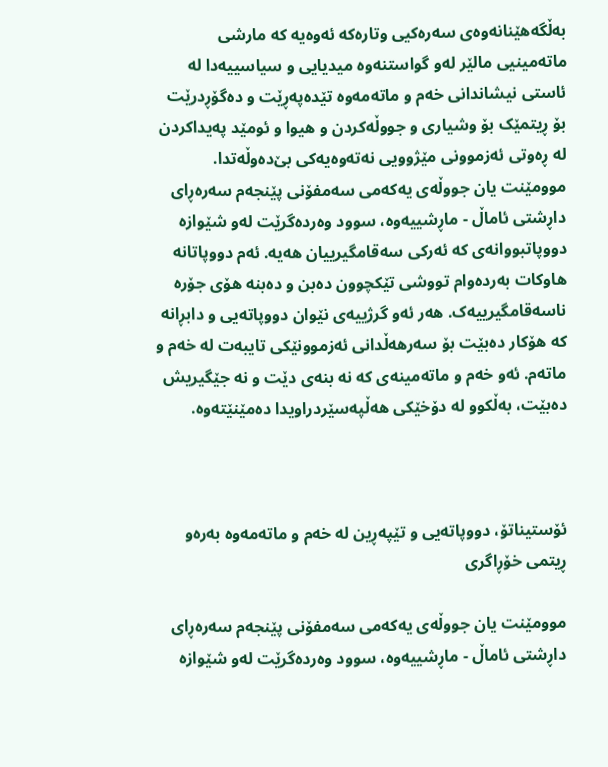بەڵگەهێنانەوەی سەرەکیی وتارەکە ئەوەیە کە مارشی ماتەمینیی مالێر لەو گواستنەوە میدیایی و سیاسییەدا لە ئاستی نیشاندانی خەم و ماتەمەوە تێدەپەڕێت و دەگۆڕدرێت بۆ ڕیتمێک بۆ وشیاری و جووڵەکردن و هیوا و ئومێد پەیداکردن لە ڕەوتی ئەزموونی مێژوویی نەتەوەیەکی بێ‌دەوڵەتدا. موومێنت یان جووڵەی یەکەمی سەمفۆنی پێنجەم سەرەڕای داڕشتی ئاماڵ - ماڕشییەوە، سوود وەردەگرێت لەو شێوازە دووپاتبووانەی کە ئەرکی سەقامگیرییان هەیە. ئەم دووپاتانە هاوکات بەردەوام تووشی تێکچوون دەبن و دەبنە هۆی جۆرە ناسەقامگیرییەک. هەر ئەو گرژییەی نێوان دووپاتەیی و دابڕانە کە هۆکار دەبێت بۆ سەرهەڵدانی ئەزموونێکی تایبەت لە خەم و ماتەم. ئەو خەم و ماتەمینەی کە نە بنەی دێت و نە جێگیریش دەبێت، بەڵکوو لە دۆخێکی هەڵپەسێردراویدا دەمێنێتەوە.



ئۆستیناتۆ، دووپاتەیی و تێپەڕین لە خەم و ماتەمەوە بەرەو ڕیتمی خۆڕاگری

موومێنت یان جووڵەی یەکەمی سەمفۆنی پێنجەم سەرەڕای داڕشتی ئاماڵ - ماڕشییەوە، سوود وەردەگرێت لەو شێوازە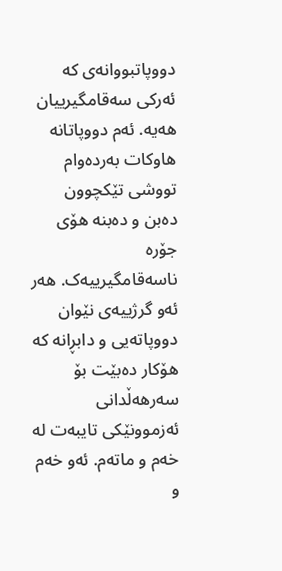دووپاتبووانەی کە ئەرکی سەقامگیرییان هەیە. ئەم دووپاتانە هاوکات بەردەوام تووشی تێکچوون دەبن و دەبنە هۆی جۆرە ناسەقامگیرییەک. هەر ئەو گرژییەی نێوان دووپاتەیی و دابڕانە کە هۆکار دەبێت بۆ سەرهەڵدانی ئەزموونێکی تایبەت لە خەم و ماتەم. ئەو خەم و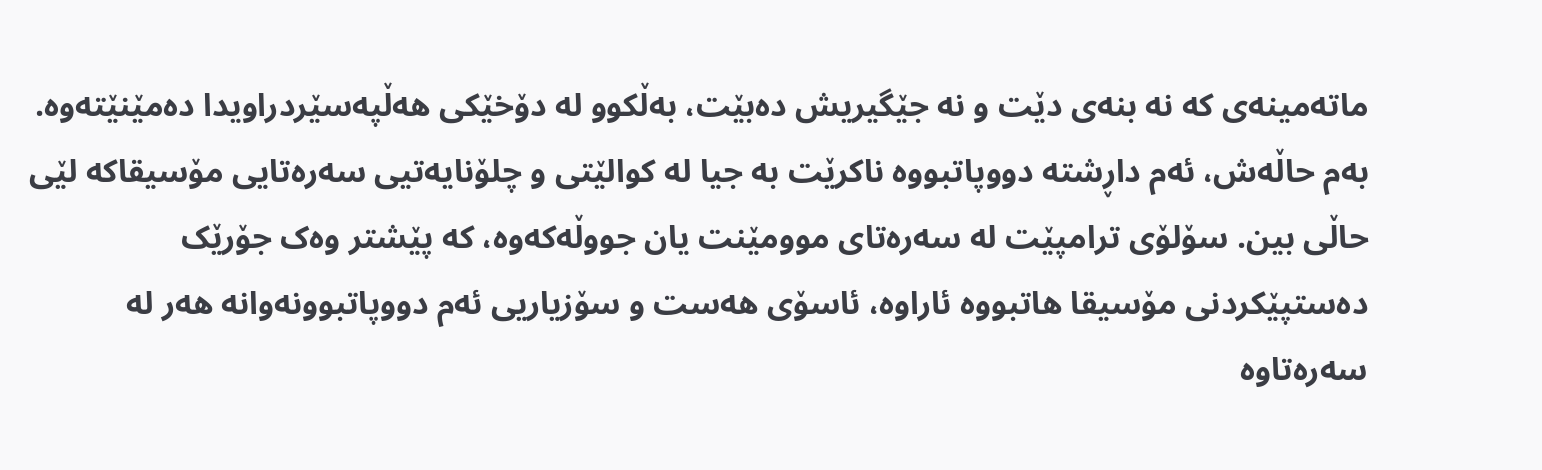ماتەمینەی کە نە بنەی دێت و نە جێگیریش دەبێت، بەڵکوو لە دۆخێکی هەڵپەسێردراویدا دەمێنێتەوە. بەم حاڵەش، ئەم داڕشتە دووپاتبووە ناکرێت بە جیا لە کوالێتی و چلۆنایەتیی سەرەتایی مۆسیقاکە لێی حاڵی بین. سۆلۆی ترامپێت لە سەرەتای موومێنت یان جووڵەکەوە، کە پێشتر وەک جۆرێک دەستپێکردنی مۆسیقا هاتبووە ئاراوە، ئاسۆی هەست و سۆزیاریی ئەم دووپاتبوونەوانە هەر لە سەرەتاوە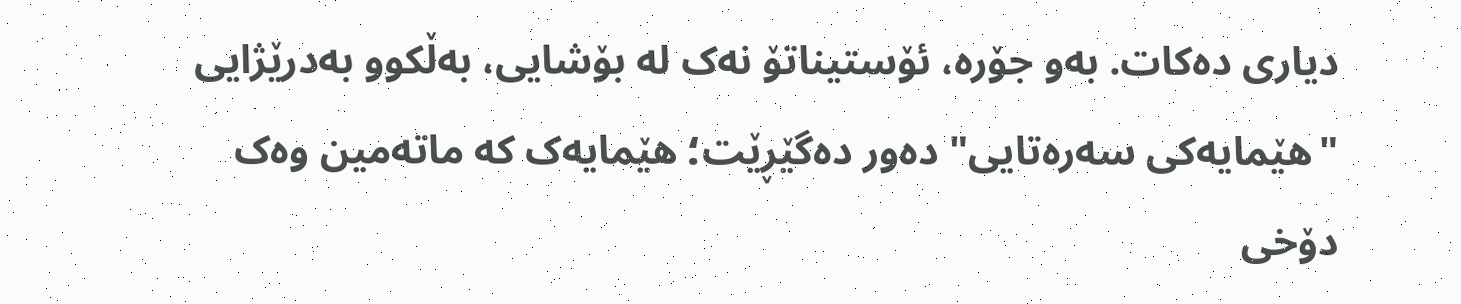دیاری دەکات. بەو جۆرە، ئۆستیناتۆ نەک لە بۆشایی، بەڵکوو بەدرێژایی "هێمایەکی سەرەتایی" دەور دەگێڕێت؛ هێمایەک کە ماتەمین وەک دۆخی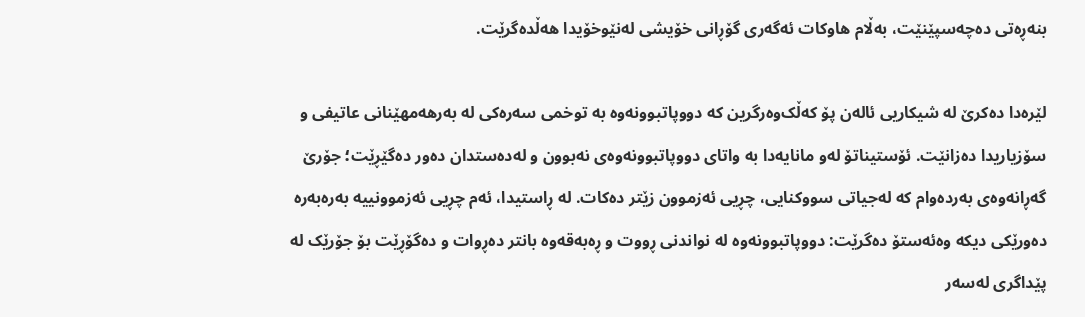بنەڕەتی دەچەسپێنێت، بەڵام هاوکات ئەگەری گۆڕانی خۆیشی لەنێوخۆیدا هەڵدەگرێت.

لێرەدا دەکرێ لە شیکاریی ئالەن پۆ کەڵک‌وەرگرین کە دووپاتبوونەوە بە توخمی سەرەکی لە بەرهەمهێنانی عاتیفی و سۆزیاریدا دەزانێت. ئۆستیناتۆ لەو مانایەدا بە واتای دووپاتبوونەوەی نەبوون و لەدەستدان دەور دەگێڕێت؛ جۆرێ گەڕانەوەی بەردەوام کە لەجیاتی سووکنایی، چڕیی ئەزموون زێتر دەکات. لە ڕاستیدا، ئەم چڕیی ئەزموونییە بەره‌بەرە دەورێکی دیکە وەئەستۆ دەگرێت: دووپاتبوونەوە لە نواندنی ڕووت و ڕەبەقەوە بانتر دەڕوات و دەگۆڕێت بۆ جۆرێک لە پێداگری لەسەر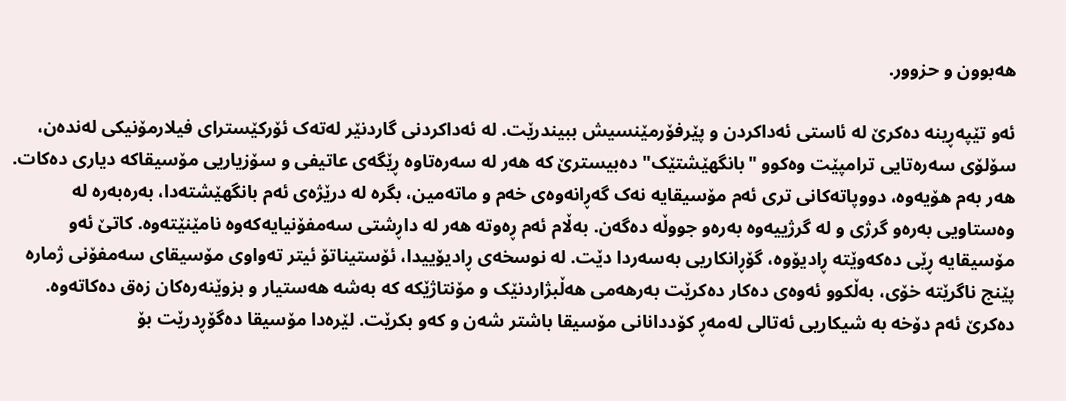هەبوون و حزوور.

ئەو تێپەڕینە دەکرێ لە ئاستی ئەداکردن و پێرفۆرمێنسیش ببیندرێت. لە ئەداکردنی گاردنێر لەتەک ئۆرکێسترای فیلارمۆنیکی لەندەن، سۆلۆی سەرەتایی ترامپێت وەکوو "بانگهێشتێک" دەبیسترێ کە هەر لە سەرەتاوە ڕێگەی عاتیفی و سۆزیاریی مۆسیقاکە دیاری دەکات. هەر بەم هۆیەوە، دووپاتەکانی تری ئەم مۆسیقایە نەک گەڕانەوەی خەم و ماتەمین، بگرە لە درێژەی ئەم بانگهێشتەدا، بەره‌بەرە لە وەستاویی بەرەو گرژی و لە گرژییەوە بەرەو جووڵە دەگەن. بەڵام ئەم ڕەوتە هەر لە داڕشتی سەمفۆنیایەکەوە نامێنێتەوە. کاتێ ئەو مۆسیقایە ڕێی دەکەوێتە ڕادیۆوە، گۆڕانکاریی بەسەردا دێت. لە نوسخەی ڕادیۆییدا، ئۆستیناتۆ ئیتر تەواوی مۆسیقای سەمفۆنی ژمارە پێنج ناگرێتە خۆی، بەڵکوو ئەوەی دەکار دەکرێت بەرهەمی هەڵبژاردنێک و مۆنتاژێکە کە بەشە هەستیار و بزوێنەرەکان زەق دەکاتەوە. دەکرێ ئەم دۆخە بە شیکاریی ئەتالی لەمەڕ کۆددانانی مۆسیقا باشتر شەن و کەو بکرێت. لێرەدا مۆسیقا دەگۆڕدرێت بۆ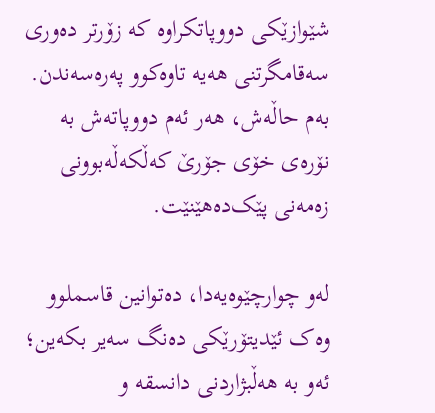شێوازێکی دووپاتکراوە کە زۆرتر دەوری سەقامگرتنی هەیە تاوەکوو پەرەسەندن. بەم حاڵەش، هەر ئەم دووپاتەش بە نۆرەی خۆی جۆرێ کەڵکەڵەبوونی زەمەنی پێک‌دەهێنێت.

لەو چوارچێوەیەدا، دەتوانین قاسملوو وەک ئێدیتۆرێکی دەنگ سەیر بکەین؛ ئەو بە هەڵبژاردنی دانسقە و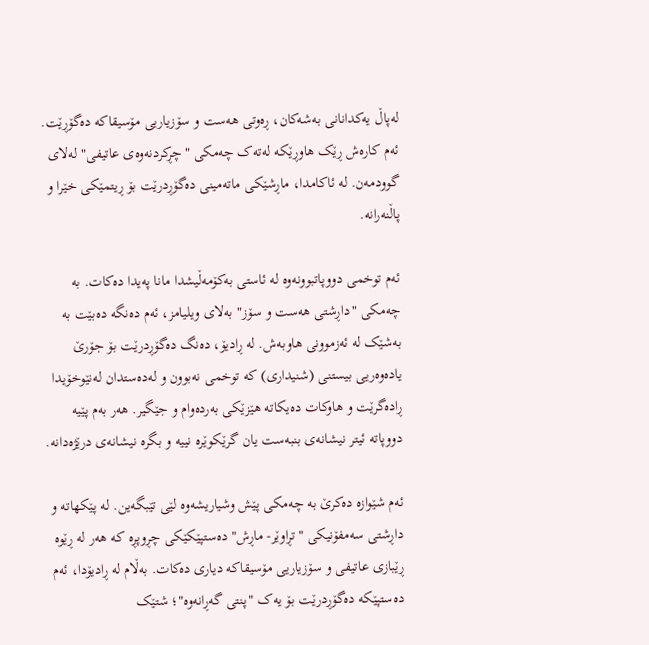لەپاڵ یەکدانانی بەشەکان، ڕەوتی هەست و سۆزیاریی مۆسیقاکە دەگۆڕێت. ئەم کارەش ڕێک هاوڕێکە لەتەک چەمکی "چڕکردنەوەی عاتیفی" لەلای گوودمەن. لە ئاکامدا، ماڕشێکی ماتەمینی دەگۆڕدرێت بۆ ڕیتمێکی خێرا و پاڵنەرانە.

ئەم توخمی دووپاتبوونەوە لە ئاستی بەکۆمەڵیشدا مانا پەیدا دەکات. بە چەمکی "داڕشتی هەست و سۆز" بەلای ویلیامز، ئەم دەنگە دەبێت بە بەشێک لە ئەزموونی هاوبەش. لە ڕادیۆ، دەنگ دەگۆڕدرێت بۆ جۆرێ یادەوەریی بیستنی (شنیداری) کە توخمی نەبوون و لەدەستدان لەنێوخۆیدا ڕادەگرێت و هاوکات دەیکاتە هێزێکی بەردەوام و جێگیر. هەر بەم پێیە دووپاتە ئیتر نیشانەی بنبەست یان گرێکوێرە نییە و بگرە نیشانەی درێژەدانە.

ئەم شێوازە دەکرێ بە چەمکی پێش وشیاریشەوە لێی تێبگەین. لە پێکهاتە و داڕشتی سەمفۆنیکی "تڕاوێر- ماڕش" دەستپێکێکی چڕوپڕە کە هەر لە ڕێوە ڕێبازی عاتیفی و سۆزیاریی مۆسیقاکە دیاری دەکات. بەڵام لە ڕادیۆدا، ئەم دەستپێکە دەگۆڕدرێت بۆ یەک "پنتی گەڕانەوە"؛ شتێک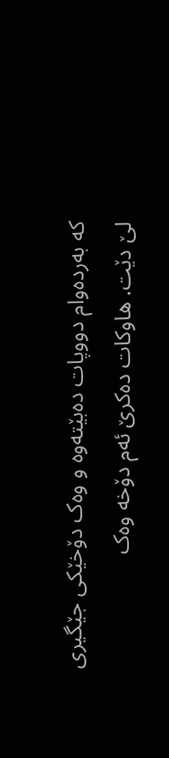کە بەردەوام دووپات دەبێتەوە و وەک دۆخێکی جێگیری لێ دێت. هاوکات دەکرێ ئەم دۆخە وەک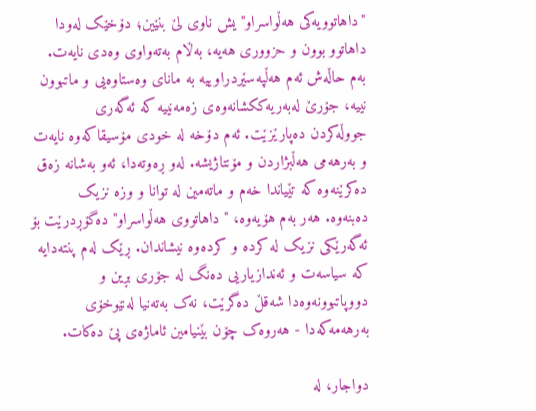"داهاتوویەکی هەڵواسراو"یش ناوی لێ بنێین؛ دۆخێک لەودا داهاتوو بوون و حزووری هەیە، بەڵام بەتەواوی وەدی نایەت. بەم حاڵەش ئەم هەڵپەسێردراوییە بە مانای وەستاوەیی و ماتبوون نییە، جۆرێ لەبەریەککشانەوەی زەمەنییە کە ئەگەری جووڵەکردن دەپارێزێت. ئەم دۆخە لە خودی مۆسیقاکەوە نایەت و بەرهەمی هەڵبژاردن و مۆنتاژیشە. لەو ڕەوتەدا، ئەو بەشانە زەق دەکرێنەوە کە تێیاندا خەم و ماتەمین لە توانا و وزە نزیک دەبنەوە. هەر بەم هۆیەوە، "داهاتووی هەڵواسراو" دەگۆڕدرێت بۆ ئەگەرێکی نزیک لە کردە و کردەوە نیشاندان. ڕێک لەم پنتەدایە کە سیاسەت و ئەندازیاریی دەنگ لە جۆری بڕین و دووپاتبوونەوەدا شەقڵ دەگرێت، نەک بەتەنیا لەنێوخۆی بەرهەمەکەدا - هەروەک چۆن بێنیامین ئاماژەی پێ دەکات.

دواجار، لە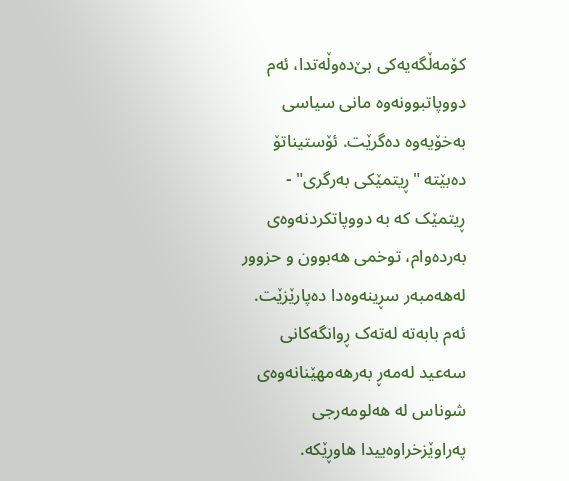کۆمەڵگەیەکی بێ‌دەوڵەتدا، ئەم دووپاتبوونەوە مانی سیاسی بەخۆیەوە دەگرێت. ئۆستیناتۆ دەبێتە "ڕیتمێکی بەرگری" - ڕیتمێک کە بە دووپاتکردنەوەی بەردەوام، توخمی هەبوون و حزوور لەهەمبەر سڕینەوەدا دەپارێزێت. ئەم بابەتە لەتەک ڕوانگەکانی سەعید لەمەڕ بەرهەمهێنانەوەی شوناس لە هەلومەرجی پەراوێزخراوەییدا هاوڕێکە.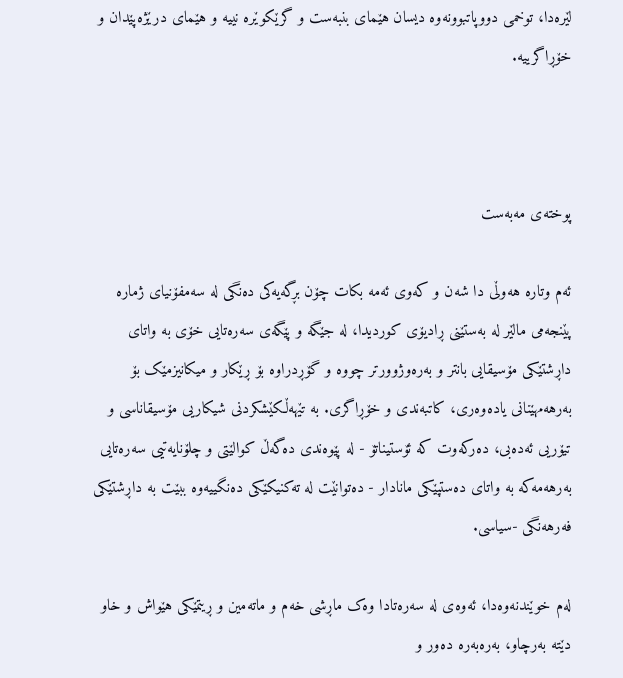لێرەدا، توخمی دووپاتبوونەوە دیسان هێمای بنبەست و گرێکوێرە نییە و هێمای درێژەپێدان و خۆڕاگرییە.



پوختەی مەبەست

ئەم وتارە هەوڵی دا شەن و کەوی ئەمە بکات چۆن بڕگەیەکی دەنگی لە سەمفۆنیای ژمارە پێنجەمی مالێر لە بەستێنی ڕادیۆی کوردیدا، لە جێگە و پێگەی سەرەتایی خۆی بە واتای داڕشتێکی مۆسیقایی بانتر و بەرەوژوورتر چووە و گۆڕدراوە بۆ ڕێکار و میکانیزمێک بۆ بەرهەمهێنانی یادەوەری، کاتبەندی و خۆڕاگری. بە تێهەڵکێشکردنی شیکاریی مۆسیقاناسی و تیۆریی ئەدەبی، دەرکەوت کە ئۆستیناتۆ - لە پێوەندی دەگەڵ کوالێتی و چلۆنایەتیی سەرەتایی بەرهەمەکە بە واتای دەستپێکی مانادار - دەتوانێت لە تەکنیکێکی دەنگییەوە ببێت بە داڕشتێکی فەرهەنگی -سیاسی.

لەم خوێندنەوەدا، ئەوەی لە سەرەتادا وەک ماڕشی خەم و ماتەمین و ڕیتمێکی هێواش و خاو دێتە بەرچاو، بەره‌بەرە دەور و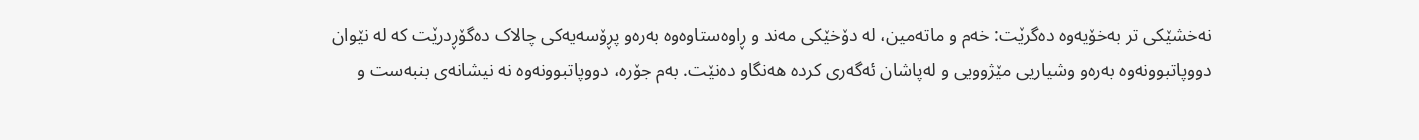نەخشێکی تر بەخۆیەوە دەگرێت: خەم و ماتەمین، لە دۆخێکی مەند و ڕاوەستاوەوە بەرەو پڕۆسەیەکی چالاک دەگۆڕدرێت کە لە نێوان دووپاتبوونەوە بەرەو وشیاریی مێژوویی و لەپاشان ئەگەری کردە هەنگاو دەنێت. بەم جۆرە، دووپاتبوونەوە نە نیشانەی بنبەست و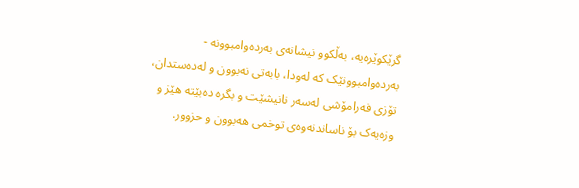گرێکوێرەیە، بەڵکوو نیشانەی بەردەوامبوونە - بەردەوامبوونێک کە لەودا، بابەتی نەبوون و لەدەستدان، تۆزی فەرامۆشی لەسەر نانیشێت و بگرە دەبێتە هێز و وزەیەک بۆ ناساندنەوەی توخمی هەبوون و حزوور.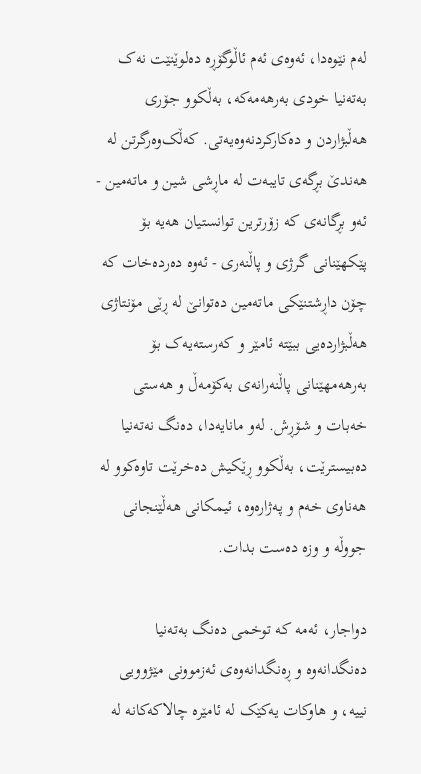لەم نێوەدا، ئەوەی ئەم ئاڵوگۆڕە دەلوێنێت نەک بەتەنیا خودی بەرهەمەکە، بەڵکوو جۆری هەڵبژاردن و دەکارکردنەوەیەتی. کەڵک‌وەرگرتن لە هەندێ بڕگەی تایبەت لە ماڕشی شین و ماتەمین - ئەو بڕگانەی کە زۆرترین توانستیان هەیە بۆ پێکهێنانی گرژی و پاڵنەری - ئەوە دەردەخات کە چۆن داڕشتنێکی ماتەمین دەتوانێ لە ڕێی مۆنتاژی هەڵبژاردەیی ببێتە ئامێر و کەرستەیەک بۆ بەرهەمهێنانی پاڵنەرانەی بەکۆمەڵ و هەستی خەبات و شۆڕش. لەو مانایەدا، دەنگ نەتەنیا دەبیسترێت، بەڵکوو ڕێکیش دەخرێت تاوەکوو لە هەناوی خەم و پەژارەوە، ئیمکانی هەڵێنجانی جووڵە و وزە دەست بدات.

دواجار، ئەمە کە توخمی دەنگ بەتەنیا دەنگدانەوە و ڕەنگدانەوەی ئەزموونی مێژوویی نییە، و هاوکات یەکێک لە ئامێرە چالاکەکانە لە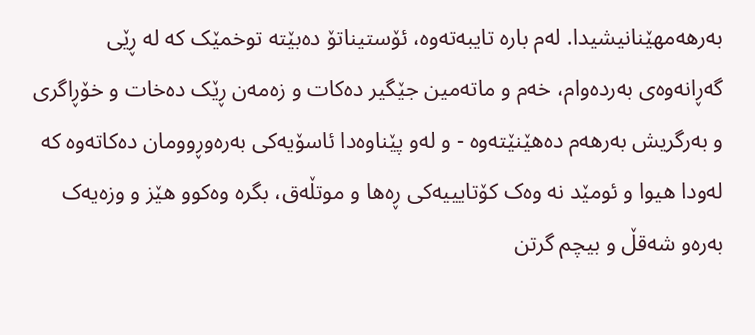بەرهەمهێنانیشیدا. لەم بارە تایبەتەوە، ئۆستیناتۆ دەبێتە توخمێک کە لە ڕێی گەڕانەوەی بەردەوام، خەم و ماتەمین جێگیر دەکات و زەمەن ڕێک دەخات و خۆڕاگری و بەرگریش بەرهەم دەهێنێتەوە - و لەو پێناوەدا ئاسۆیەکی بەرەوڕوومان دەکاتەوە کە لەودا هیوا و ئومێد نە وەک کۆتایییەکی ڕەها و موتڵەق، بگرە وەکوو هێز و وزەیەک بەرەو شەقڵ و بیچم گرتن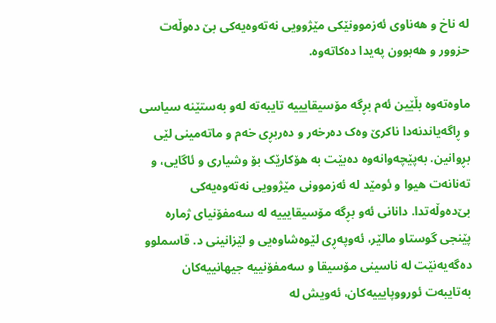لە ناخ و هەناوی ئەزموونێکی مێژوویی نەتەوەیەکی بێ دەوڵەت حزوور و هەبوون پەیدا دەکاتەوە.

ماوەتەوە بڵێین ئەم بڕگە مۆسیقایییە تایبەتە لەو بەستێنە سیاسی و ڕاگەیاندنەدا ناکرێ وەک دەرخەر و دەربڕی خەم و ماتەمینی لێی بڕوانین. بەپێچەوانەوە دەبێت بە هۆکارێک بۆ وشیاری و ئاگایی، و تەنانەت هیوا و ئومێد لە ئەزموونی مێژوویی نەتەوەیەکی بێ‌دەوڵەتدا. دانانی ئەو بڕگە مۆسیقایییە لە سەمفۆنیای ژمارە پێنجی گوستاو مالێر، ئەوپەڕی لێوەشاوەیی و لێزانینی د. قاسملوو دەگەیەنێت لە ناسینی مۆسیقا و سەمفۆنییە جیهانییەکان بەتایبەت ئورووپایییەکان، ئەویش لە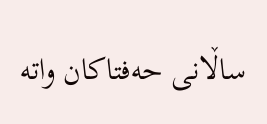ساڵانی حەفتاکان واتە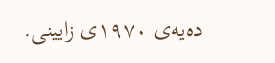دەیەی ١٩٧٠ی زایینی.